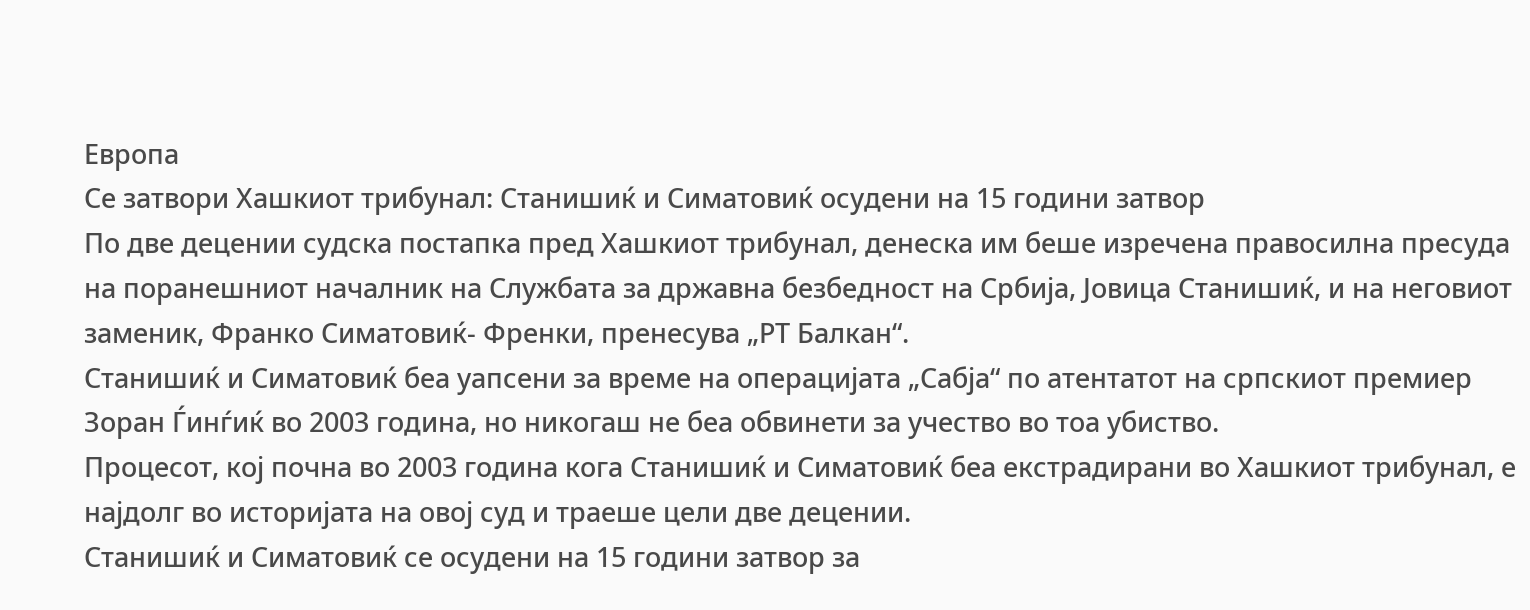Европа
Се затвори Хашкиот трибунал: Станишиќ и Симатовиќ осудени на 15 години затвор
По две децении судска постапка пред Хашкиот трибунал, денеска им беше изречена правосилна пресуда на поранешниот началник на Службата за државна безбедност на Србија, Јовица Станишиќ, и на неговиот заменик, Франко Симатовиќ- Френки, пренесува „РТ Балкан“.
Станишиќ и Симатовиќ беа уапсени за време на операцијата „Сабја“ по атентатот на српскиот премиер Зоран Ѓинѓиќ во 2003 година, но никогаш не беа обвинети за учество во тоа убиство.
Процесот, кој почна во 2003 година кога Станишиќ и Симатовиќ беа екстрадирани во Хашкиот трибунал, е најдолг во историјата на овој суд и траеше цели две децении.
Станишиќ и Симатовиќ се осудени на 15 години затвор за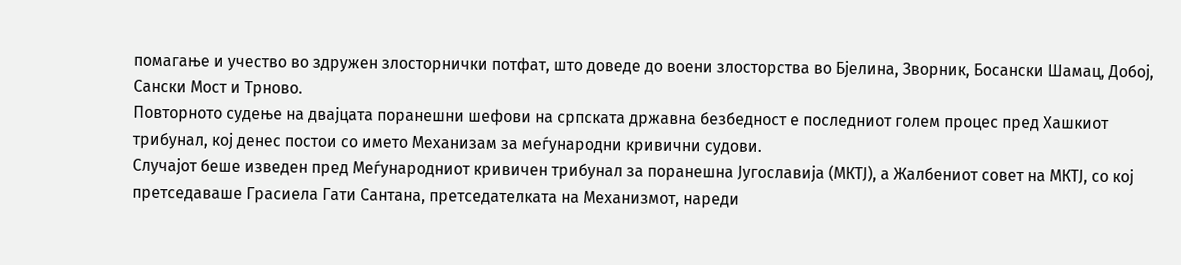помагање и учество во здружен злосторнички потфат, што доведе до воени злосторства во Бјелина, Зворник, Босански Шамац, Добој, Сански Мост и Трново.
Повторното судење на двајцата поранешни шефови на српската државна безбедност е последниот голем процес пред Хашкиот трибунал, кој денес постои со името Механизам за меѓународни кривични судови.
Случајот беше изведен пред Меѓународниот кривичен трибунал за поранешна Југославија (МКТЈ), а Жалбениот совет на МКТЈ, со кој претседаваше Грасиела Гати Сантана, претседателката на Механизмот, нареди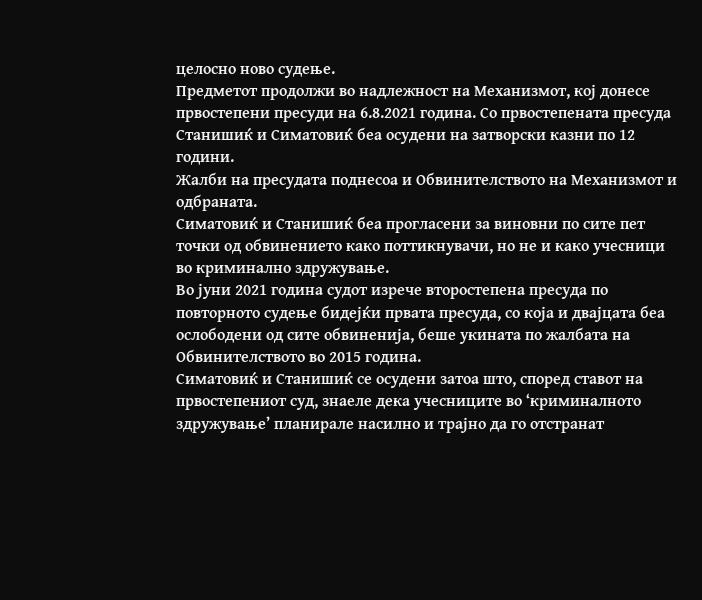целосно ново судење.
Предметот продолжи во надлежност на Механизмот, кој донесе првостепени пресуди на 6.8.2021 година. Со првостепената пресуда Станишиќ и Симатовиќ беа осудени на затворски казни по 12 години.
Жалби на пресудата поднесоа и Обвинителството на Механизмот и одбраната.
Симатовиќ и Станишиќ беа прогласени за виновни по сите пет точки од обвинението како поттикнувачи, но не и како учесници во криминално здружување.
Во јуни 2021 година судот изрече второстепена пресуда по повторното судење бидејќи првата пресуда, со која и двајцата беа ослободени од сите обвиненија, беше укината по жалбата на Обвинителството во 2015 година.
Симатовиќ и Станишиќ се осудени затоа што, според ставот на првостепениот суд, знаеле дека учесниците во ‘криминалното здружување’ планирале насилно и трајно да го отстранат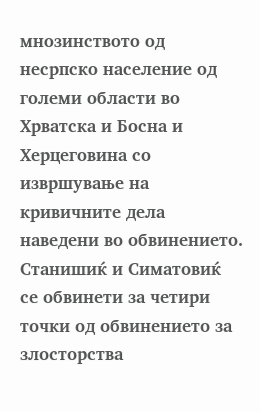мнозинството од несрпско население од големи области во Хрватска и Босна и Херцеговина со извршување на кривичните дела наведени во обвинението.
Станишиќ и Симатовиќ се обвинети за четири точки од обвинението за злосторства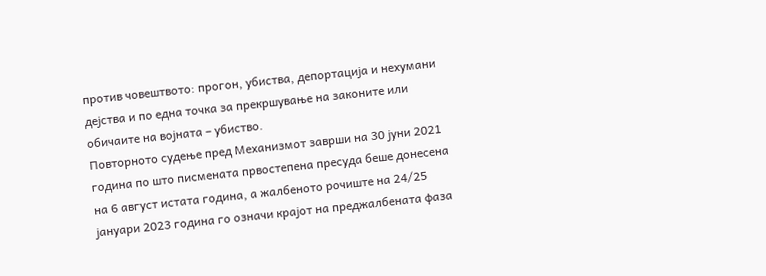против човештвото: прогон, убиства, депортација и нехумани дејства и по една точка за прекршување на законите или обичаите на војната – убиство.
Повторното судење пред Механизмот заврши на 30 јуни 2021 година по што писмената првостепена пресуда беше донесена на 6 август истата година, а жалбеното рочиште на 24/25 јануари 2023 година го означи крајот на преджалбената фаза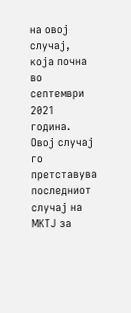на овој случај, која почна во септември 2021 година.
Овој случај го претставува последниот случај на МКТЈ за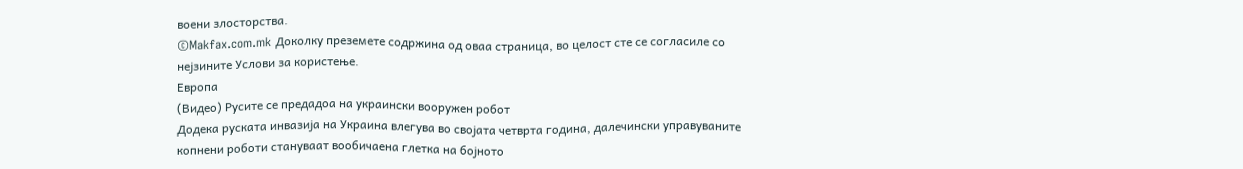воени злосторства.
©Makfax.com.mk Доколку преземете содржина од оваа страница, во целост сте се согласиле со нејзините Услови за користење.
Европа
(Видео) Русите се предадоа на украински вооружен робот
Додека руската инвазија на Украина влегува во својата четврта година, далечински управуваните копнени роботи стануваат вообичаена глетка на бојното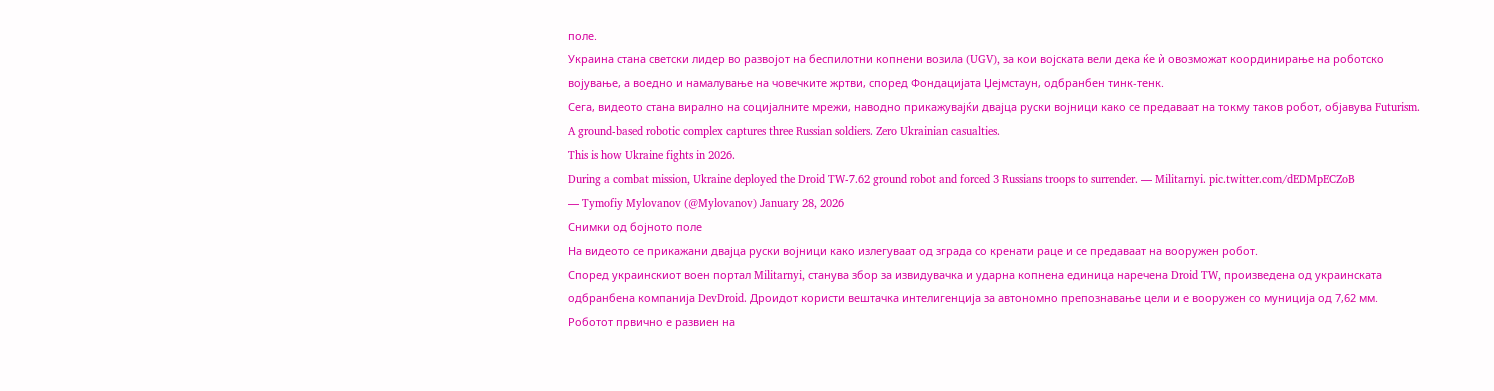поле.
Украина стана светски лидер во развојот на беспилотни копнени возила (UGV), за кои војската вели дека ќе ѝ овозможат координирање на роботско војување, а воедно и намалување на човечките жртви, според Фондацијата Џејмстаун, одбранбен тинк-тенк.
Сега, видеото стана вирално на социјалните мрежи, наводно прикажувајќи двајца руски војници како се предаваат на токму таков робот, објавува Futurism.
A ground-based robotic complex captures three Russian soldiers. Zero Ukrainian casualties.
This is how Ukraine fights in 2026.
During a combat mission, Ukraine deployed the Droid TW-7.62 ground robot and forced 3 Russians troops to surrender. — Militarnyi. pic.twitter.com/dEDMpECZoB
— Tymofiy Mylovanov (@Mylovanov) January 28, 2026
Снимки од бојното поле
На видеото се прикажани двајца руски војници како излегуваат од зграда со кренати раце и се предаваат на вооружен робот.
Според украинскиот воен портал Militarnyi, станува збор за извидувачка и ударна копнена единица наречена Droid TW, произведена од украинската одбранбена компанија DevDroid. Дроидот користи вештачка интелигенција за автономно препознавање цели и е вооружен со муниција од 7,62 мм.
Роботот првично е развиен на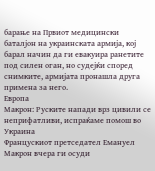барање на Првиот медицински баталјон на украинската армија, кој барал начин да ги евакуира ранетите под силен оган, но судејќи според снимките, армијата пронашла друга примена за него.
Европа
Макрон: Руските напади врз цивили се неприфатливи, испраќаме помош во Украина
Францускиот претседател Емануел Макрон вчера ги осуди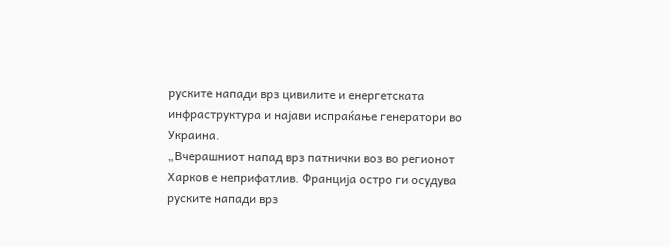руските напади врз цивилите и енергетската инфраструктура и најави испраќање генератори во Украина.
„Вчерашниот напад врз патнички воз во регионот Харков е неприфатлив. Франција остро ги осудува руските напади врз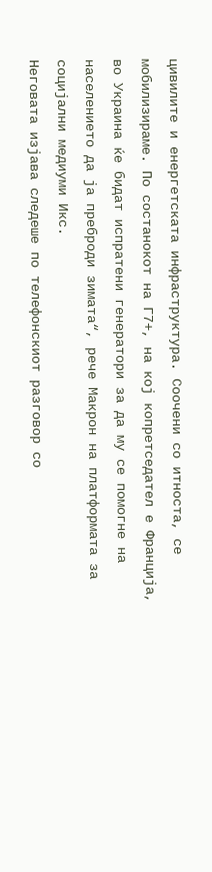цивилите и енергетската инфраструктура. Соочени со итноста, се мобилизираме. По состанокот на Г7+, на кој копретседател е Франција, во Украина ќе бидат испратени генератори за да му се помогне на населението да ја преброди зимата“, рече Макрон на платформата за социјални медиуми Икс.
Неговата изјава следеше по телефонскиот разговор со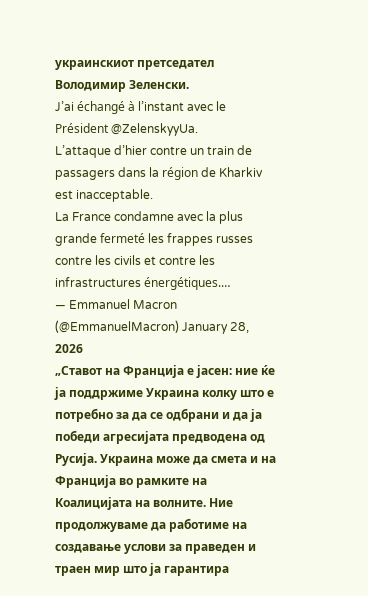украинскиот претседател Володимир Зеленски.
J’ai échangé à l’instant avec le Président @ZelenskyyUa.
L’attaque d’hier contre un train de passagers dans la région de Kharkiv est inacceptable.
La France condamne avec la plus grande fermeté les frappes russes contre les civils et contre les infrastructures énergétiques.…
— Emmanuel Macron (@EmmanuelMacron) January 28, 2026
„Ставот на Франција е јасен: ние ќе ја поддржиме Украина колку што е потребно за да се одбрани и да ја победи агресијата предводена од Русија. Украина може да смета и на Франција во рамките на Коалицијата на волните. Ние продолжуваме да работиме на создавање услови за праведен и траен мир што ја гарантира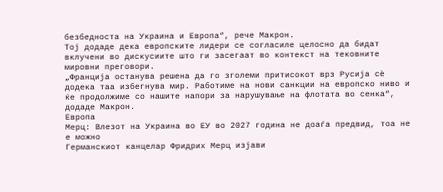безбедноста на Украина и Европа“, рече Макрон.
Тој додаде дека европските лидери се согласиле целосно да бидат вклучени во дискусиите што ги засегаат во контекст на тековните мировни преговори.
„Франција останува решена да го зголеми притисокот врз Русија сè додека таа избегнува мир. Работиме на нови санкции на европско ниво и ќе продолжиме со нашите напори за нарушување на флотата во сенка“, додаде Макрон.
Европа
Мерц: Влезот на Украина во ЕУ во 2027 година не доаѓа предвид, тоа не е можно
Германскиот канцелар Фридрих Мерц изјави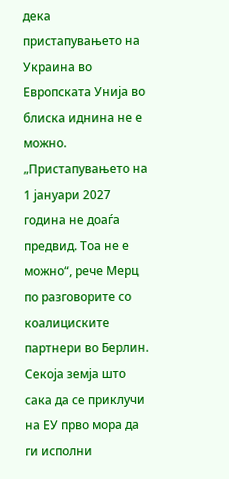дека пристапувањето на Украина во Европската Унија во блиска иднина не е можно.
„Пристапувањето на 1 јануари 2027 година не доаѓа предвид. Тоа не е можно“, рече Мерц по разговорите со коалициските партнери во Берлин.
Секоја земја што сака да се приклучи на ЕУ прво мора да ги исполни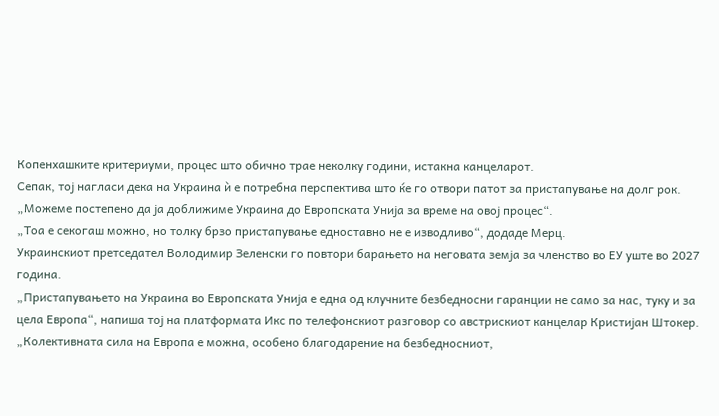Копенхашките критериуми, процес што обично трае неколку години, истакна канцеларот.
Сепак, тој нагласи дека на Украина ѝ е потребна перспектива што ќе го отвори патот за пристапување на долг рок.
„Можеме постепено да ја доближиме Украина до Европската Унија за време на овој процес“.
„Тоа е секогаш можно, но толку брзо пристапување едноставно не е изводливо“, додаде Мерц.
Украинскиот претседател Володимир Зеленски го повтори барањето на неговата земја за членство во ЕУ уште во 2027 година.
„Пристапувањето на Украина во Европската Унија е една од клучните безбедносни гаранции не само за нас, туку и за цела Европа“, напиша тој на платформата Икс по телефонскиот разговор со австрискиот канцелар Кристијан Штокер.
„Колективната сила на Европа е можна, особено благодарение на безбедносниот,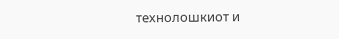технолошкиот и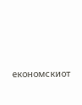економскиот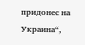придонес на Украина“,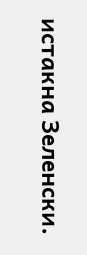истакна Зеленски.